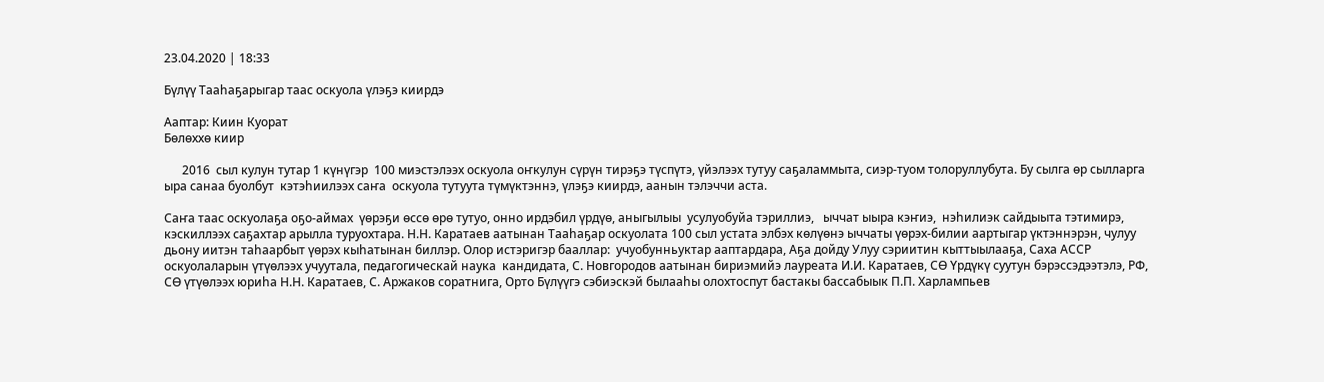23.04.2020 | 18:33

Бүлүү Тааһаҕарыгар таас оскуола үлэҕэ киирдэ

Ааптар: Киин Куорат
Бөлөххө киир

      2016  сыл кулун тутар 1 күнүгэр  100 миэстэлээх оскуола оҥкулун сүрүн тирэҕэ түспүтэ, үйэлээх тутуу саҕаламмыта, сиэр-туом толоруллубута. Бу сылга өр сылларга ыра санаа буолбут  кэтэһиилээх саҥа  оскуола тутуута түмүктэннэ, үлэҕэ киирдэ, аанын тэлэччи аста.

Саҥа таас оскуолаҕа оҕо-аймах  үөрэҕи өссө өрө тутуо, онно ирдэбил үрдүө, аныгылыы  усулуобуйа тэриллиэ,   ыччат ыыра кэҥиэ,  нэһилиэк сайдыыта тэтимирэ,  кэскиллээх саҕахтар арылла туруохтара. Н.Н. Каратаев аатынан Тааһаҕар оскуолата 100 сыл устата элбэх көлүөнэ ыччаты үөрэх-билии аартыгар үктэннэрэн, чулуу дьону иитэн таһаарбыт үөрэх кыһатынан биллэр. Олор истэригэр бааллар:  учуобунньуктар ааптардара, Аҕа дойду Улуу сэриитин кыттыылааҕа, Саха АССР оскуолаларын үтүөлээх учуутала, педагогическай наука  кандидата, С. Новгородов аатынан бириэмийэ лауреата И.И. Каратаев, СӨ Үрдүкү суутун бэрэссэдээтэлэ, РФ,  СӨ үтүөлээх юриһа Н.Н. Каратаев, С. Аржаков соратнига, Орто Бүлүүгэ сэбиэскэй былааһы олохтоспут бастакы бассабыык П.П. Харлампьев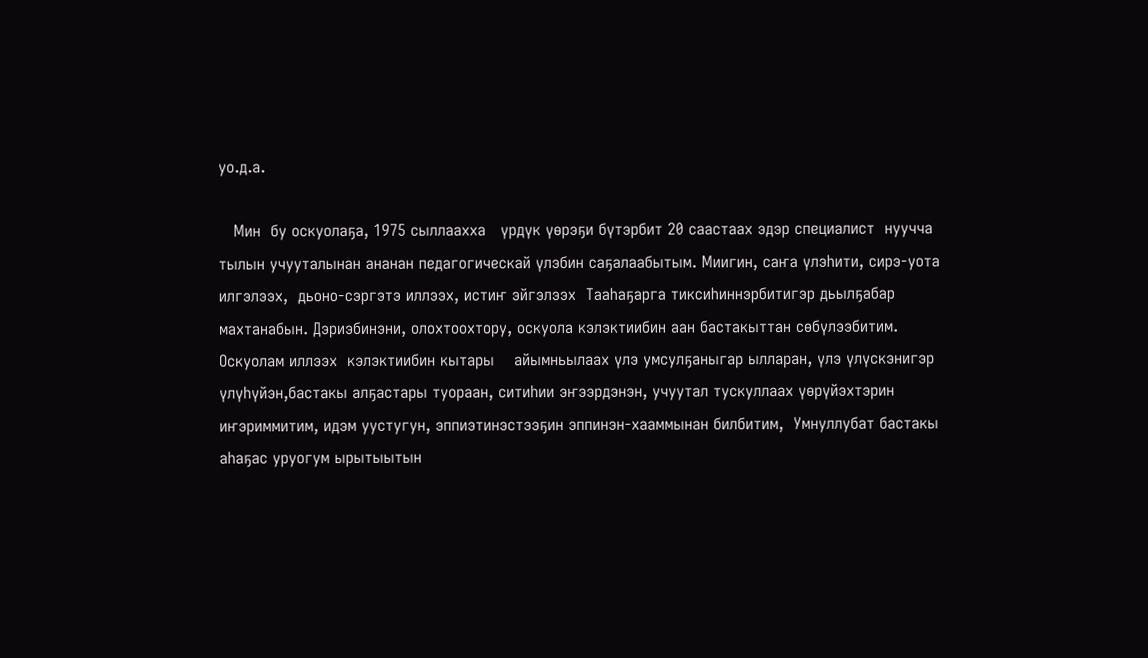уо.д.а.

   Мин  бу оскуолаҕа, 1975 сыллаахха   үрдүк үөрэҕи бүтэрбит 20 саастаах эдэр специалист  нуучча тылын учууталынан ананан педагогическай үлэбин саҕалаабытым. Миигин, саҥа үлэһити, сирэ-уота илгэлээх,  дьоно-сэргэтэ иллээх, истиҥ эйгэлээх  Тааһаҕарга тиксиһиннэрбитигэр дьылҕабар махтанабын. Дэриэбинэни, олохтоохтору, оскуола кэлэктиибин аан бастакыттан сөбүлээбитим. Оскуолам иллээх  кэлэктиибин кытары    айымньылаах үлэ умсулҕаныгар ылларан, үлэ үлүскэнигэр үлүһүйэн,бастакы алҕастары туораан, ситиһии эҥээрдэнэн, учуутал тускуллаах үөрүйэхтэрин иҥэриммитим, идэм уустугун, эппиэтинэстээҕин эппинэн-хааммынан билбитим,  Умнуллубат бастакы аһаҕас уруогум ырытыытын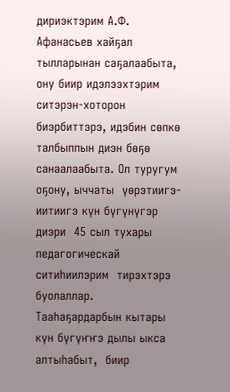дириэктэрим А.Ф. Афанасьев хайҕал тылларынан саҕалаабыта, ону биир идэлээхтэрим ситэрэн-хоторон биэрбиттэрэ, идэбин сөпкө талбыппын диэн бөҕө санаалаабыта. Ол туругум  оҕону, ыччаты  үөрэтиигэ-иитиигэ күн бүгүнүгэр диэри  45 сыл тухары педагогическай  ситиһиилэрим  тирэхтэрэ буолаллар.  Тааһаҕардарбын кытары күн бүгүҥҥэ дылы ыкса алтыһабыт,  биир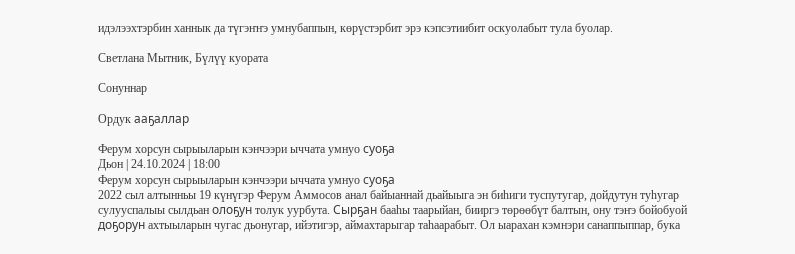идэлээхтэрбин ханнык да түгэҥҥэ умнубаппын, көрүстэрбит эрэ кэпсэтиибит оскуолабыт тула буолар.

Светлана Мытник, Бүлүү куората

Сонуннар

Ордук ааҕаллар

Ферум хорсун сырыыларын кэнчээри ыччата умнуо суоҕа
Дьон | 24.10.2024 | 18:00
Ферум хорсун сырыыларын кэнчээри ыччата умнуо суоҕа
2022 сыл алтынньы 19 күнүгэр Ферум Аммосов анал байыаннай дьайыыга эн биһиги туспутугар, дойдутун туһугар сулууспалыы сылдьан олоҕун толук уурбута. Сырҕан бааһы таарыйан, бииргэ төрөөбүт балтын, ону тэҥэ бойобуой доҕорун ахтыыларын чугас дьонугар, ийэтигэр, аймахтарыгар таһаарабыт. Ол ыарахан кэмнэри санаппыппар, бука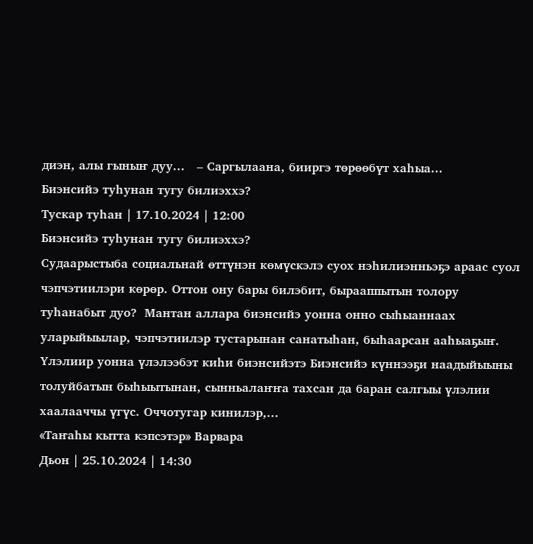диэн, алы гыныҥ дуу...   – Саргылаана, бииргэ төрөөбүт хаһыа...
Биэнсийэ туһунан тугу билиэххэ?
Тускар туһан | 17.10.2024 | 12:00
Биэнсийэ туһунан тугу билиэххэ?
Судаарыстыба социальнай өттүнэн көмүскэлэ суох нэһилиэнньэҕэ араас суол чэпчэтиилэри көрөр. Оттон ону бары билэбит, бырааппытын толору туһанабыт дуо?  Мантан аллара биэнсийэ уонна онно сыһыаннаах уларыйыылар, чэпчэтиилэр тустарынан санатыһан, быһаарсан ааһыаҕыҥ.   Үлэлиир уонна үлэлээбэт киһи биэнсийэтэ Биэнсийэ күннээҕи наадыйыыны толуйбатын быһыытынан, сынньалаҥҥа тахсан да баран салгыы үлэлии хаалааччы үгүс. Оччотугар кинилэр,...
«Таҥаһы кытта кэпсэтэр» Варвара
Дьон | 25.10.2024 | 14:30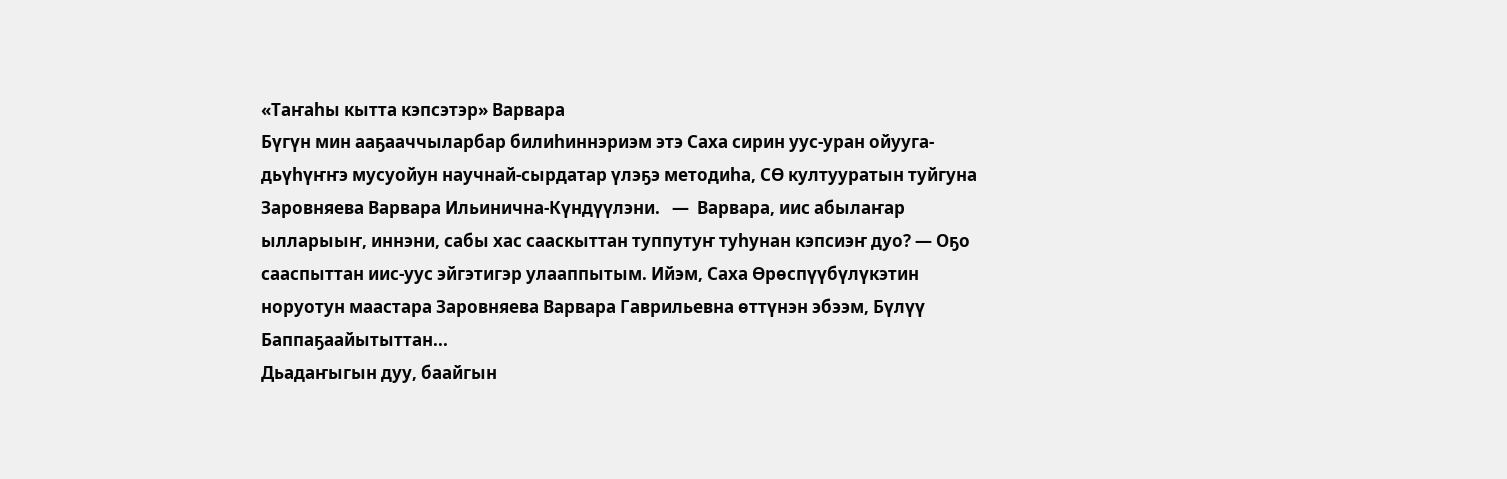«Таҥаһы кытта кэпсэтэр» Варвара
Бүгүн мин ааҕааччыларбар билиһиннэриэм этэ Саха сирин уус-уран ойууга-дьүһүҥҥэ мусуойун научнай-сырдатар үлэҕэ методиһа, СӨ култууратын туйгуна Заровняева Варвара Ильинична-Күндүүлэни.   —  Варвара, иис абылаҥар ылларыыҥ, иннэни, сабы хас сааскыттан туппутуҥ туһунан кэпсиэҥ дуо? — Оҕо сааспыттан иис-уус эйгэтигэр улааппытым. Ийэм, Саха Өрөспүүбүлүкэтин норуотун маастара Заровняева Варвара Гаврильевна өттүнэн эбээм, Бүлүү Баппаҕаайытыттан...
Дьадаҥыгын дуу, баайгын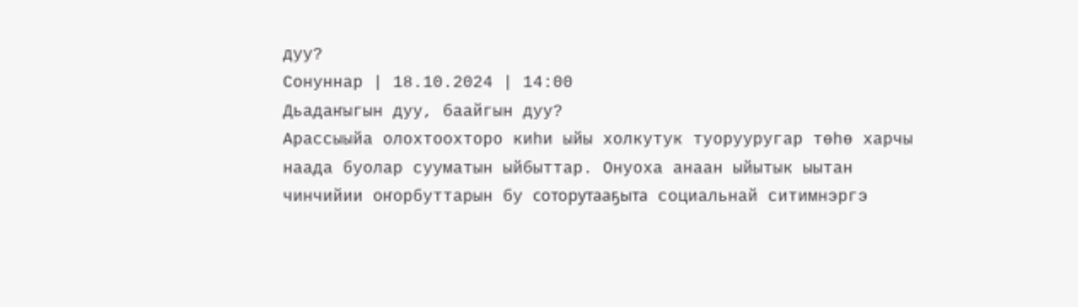дуу?
Сонуннар | 18.10.2024 | 14:00
Дьадаҥыгын дуу, баайгын дуу?
Арассыыйа олохтоохторо киһи ыйы холкутук туорууругар төһө харчы наада буолар сууматын ыйбыттар. Онуоха анаан ыйытык ыытан чинчийии оҥорбуттарын бу соторутааҕыта социальнай ситимнэргэ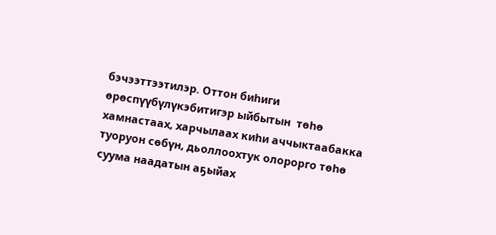бэчээттээтилэр. Оттон биһиги өрөспүүбүлүкэбитигэр ыйбытын  төһө хамнастаах, харчылаах киһи аччыктаабакка туоруон сөбүн, дьоллоохтук олорорго төһө суума наадатын аҕыйах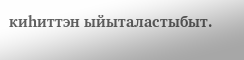киһиттэн ыйыталастыбыт.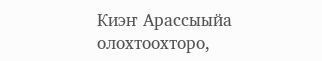Киэҥ Арассыыйа олохтоохторо,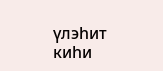үлэһит киһи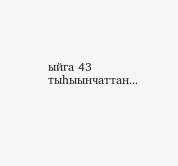ыйга 43 тыһыынчаттан...